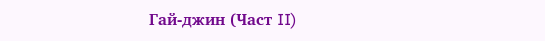Гай-джин (Част II)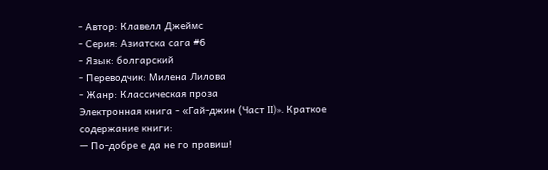- Автор: Клавелл Джеймс
- Серия: Азиатска сага #6
- Язык: болгарский
- Переводчик: Милена Лилова
- Жанр: Классическая проза
Электронная книга - «Гай-джин (Част II)». Краткое содержание книги:
— По-добре е да не го правиш!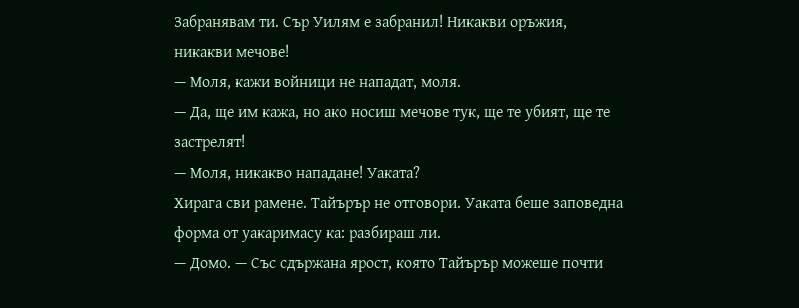Забранявам ти. Сър Уилям е забранил! Никакви оръжия, никакви мечове!
— Моля, кажи войници не нападат, моля.
— Да, ще им кажа, но ако носиш мечове тук, ще те убият, ще те застрелят!
— Моля, никакво нападане! Уаката?
Хирага сви рамене. Тайърър не отговори. Уаката беше заповедна форма от уакаримасу ка: разбираш ли.
— Домо. — Със сдържана ярост, която Тайърър можеше почти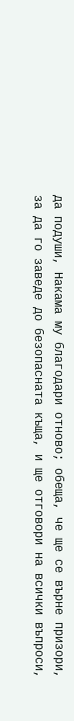да подуши, Накама му благодари отново; обеща, че ще се върне призори, за да го заведе до безопасната къща, и ще отговори на всички въпроси,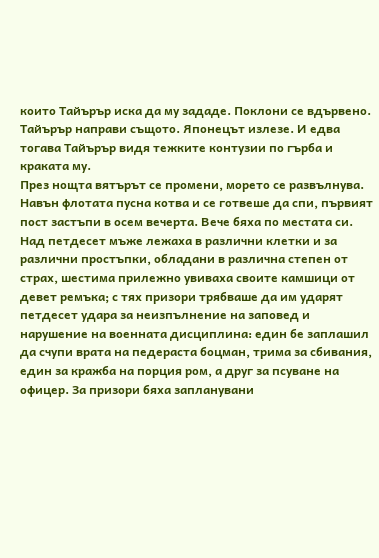които Тайърър иска да му зададе. Поклони се вдървено. Тайърър направи същото. Японецът излезе. И едва тогава Тайърър видя тежките контузии по гърба и краката му.
През нощта вятърът се промени, морето се развълнува.
Навън флотата пусна котва и се готвеше да спи, първият пост застъпи в осем вечерта. Вече бяха по местата си. Над петдесет мъже лежаха в различни клетки и за различни простъпки, обладани в различна степен от страх, шестима прилежно увиваха своите камшици от девет ремъка; с тях призори трябваше да им ударят петдесет удара за неизпълнение на заповед и нарушение на военната дисциплина: един бе заплашил да счупи врата на педераста боцман, трима за сбивания, един за кражба на порция ром, а друг за псуване на офицер. За призори бяха запланувани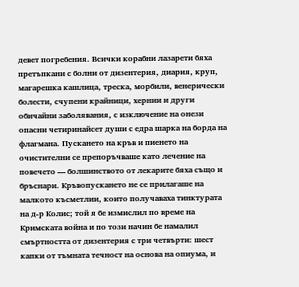девет погребения. Всички корабни лазарети бяха претъпкани с болни от дизентерия, диария, круп, магарешка кашлица, треска, морбили, венерически болести, счупени крайници, хернии и други обичайни заболявания, с изключение на онези опасни четиринайсет души с едра шарка на борда на флагмана. Пускането на кръв и пиенето на очистителни се препоръчваше като лечение на повечето — болшинството от лекарите бяха също и бръснари. Кръвопускането не се прилагаше на малкото късметлии, които получаваха тинктурата на д-р Колис; той я бе измислил по време на Кримската война и по този начин бе намалил смъртността от дизентерия с три четвърти: шест капки от тъмната течност на основа на опиума, и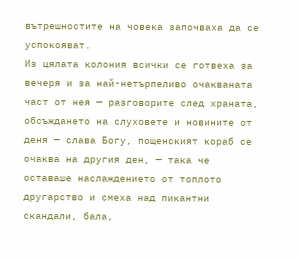вътрешностите на човека започваха да се успокояват.
Из цялата колония всички се готвеха за вечеря и за най-нетърпеливо очакваната част от нея — разговорите след храната, обсъждането на слуховете и новините от деня — слава Богу, пощенският кораб се очаква на другия ден, — така че оставаше наслаждението от топлото другарство и смеха над пикантни скандали, бала,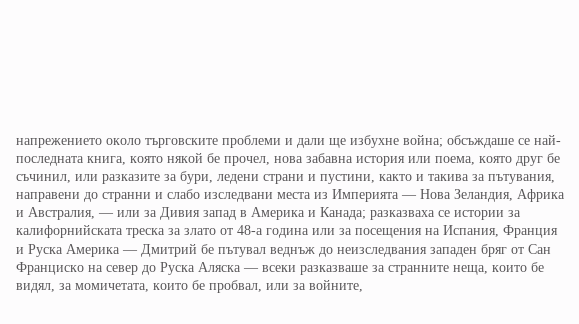напрежението около търговските проблеми и дали ще избухне война; обсъждаше се най-последната книга, която някой бе прочел, нова забавна история или поема, която друг бе съчинил, или разказите за бури, ледени страни и пустини, както и такива за пътувания, направени до странни и слабо изследвани места из Империята — Нова Зеландия, Африка и Австралия, — или за Дивия запад в Америка и Канада; разказваха се истории за калифорнийската треска за злато от 48-а година или за посещения на Испания, Франция и Руска Америка — Дмитрий бе пътувал веднъж до неизследвания западен бряг от Сан Франциско на север до Руска Аляска — всеки разказваше за странните неща, които бе видял, за момичетата, които бе пробвал, или за войните,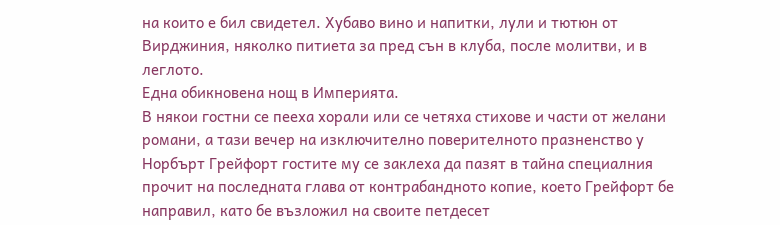на които е бил свидетел. Хубаво вино и напитки, лули и тютюн от Вирджиния, няколко питиета за пред сън в клуба, после молитви, и в леглото.
Една обикновена нощ в Империята.
В някои гостни се пееха хорали или се четяха стихове и части от желани романи, а тази вечер на изключително поверителното празненство у Норбърт Грейфорт гостите му се заклеха да пазят в тайна специалния прочит на последната глава от контрабандното копие, което Грейфорт бе направил, като бе възложил на своите петдесет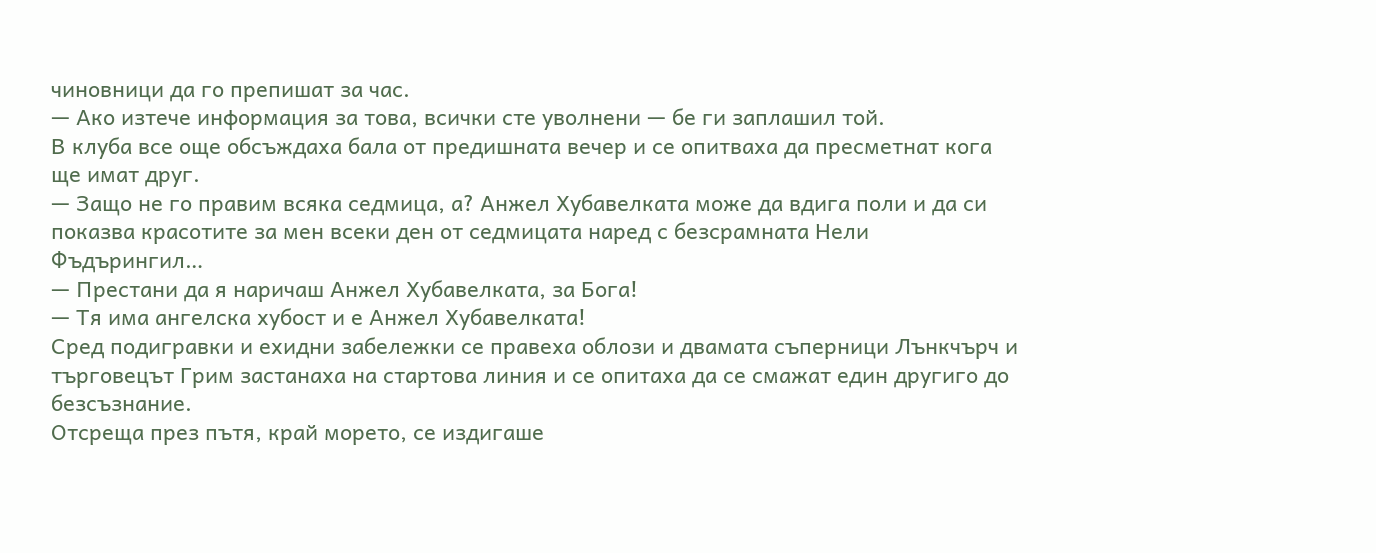чиновници да го препишат за час.
— Ако изтече информация за това, всички сте уволнени — бе ги заплашил той.
В клуба все още обсъждаха бала от предишната вечер и се опитваха да пресметнат кога ще имат друг.
— Защо не го правим всяка седмица, а? Анжел Хубавелката може да вдига поли и да си показва красотите за мен всеки ден от седмицата наред с безсрамната Нели Фъдърингил…
— Престани да я наричаш Анжел Хубавелката, за Бога!
— Тя има ангелска хубост и е Анжел Хубавелката!
Сред подигравки и ехидни забележки се правеха облози и двамата съперници Лънкчърч и търговецът Грим застанаха на стартова линия и се опитаха да се смажат един другиго до безсъзнание.
Отсреща през пътя, край морето, се издигаше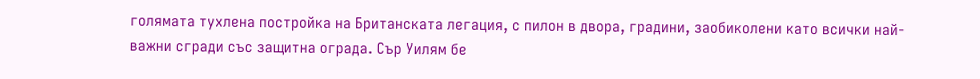голямата тухлена постройка на Британската легация, с пилон в двора, градини, заобиколени като всички най-важни сгради със защитна ограда. Сър Уилям бе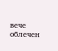вече облечен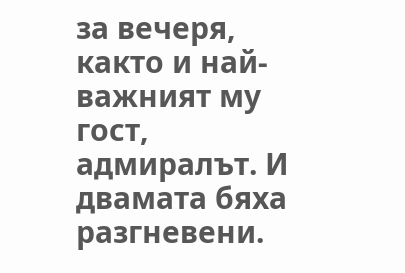за вечеря, както и най-важният му гост, адмиралът. И двамата бяха разгневени.